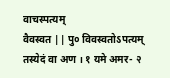वाचस्पत्यम्
वैवस्वत || पु० विवस्वतोऽपत्यम् तस्येदं वा अण । १ यमे अमर- २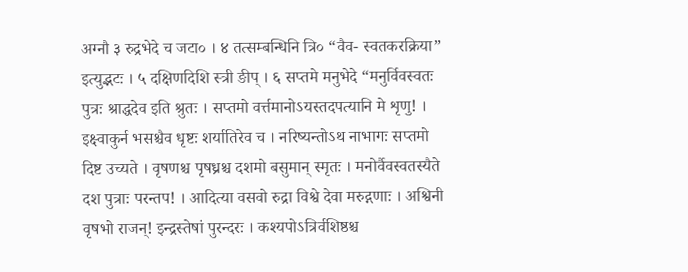अग्नौ ३ रुद्रभेदे च जटा० । ४ तत्सम्बन्धिनि त्रि० “वैव- स्वतकरक्रिया” इत्युद्भटः । ५ दक्षिणदिशि स्त्री ङीप् । ६ सप्तमे मनुभेदे “मनुर्विवस्वतः पुत्रः श्राद्धदेव इति श्रुतः । सप्तमो वर्त्तमानोऽयस्तदपत्यानि मे शृणु! । इक्ष्वाकुर्न भसश्चैव धृष्टः शर्यातिरेव च । नरिष्यन्तोऽथ नाभागः सप्तमो दिष्ट उच्यते । वृषणश्च पृषध्रश्च दशमो बसुमान् स्मृतः । मनोर्वैवस्वतस्यैते दश पुत्राः परन्तप! । आदित्या वसवो रुद्रा विश्वे देवा मरुद्गणाः । अश्विनी वृषभो राजन्! इन्द्रस्तेषां पुरन्दरः । कश्यपोऽत्रिर्वशिष्ठश्च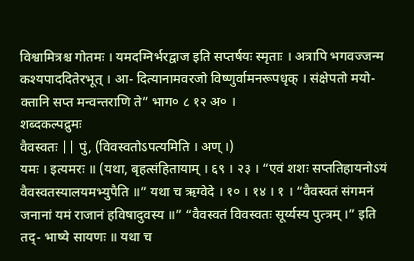विश्वामित्रश्च गोतमः । यमदग्निर्भरद्वाज इति सप्तर्षयः स्मृताः । अत्रापि भगवज्जन्म कश्यपाददितेरभूत् । आ- दित्यानामवरजो विष्णुर्वामनरूपधृक् । संक्षेपतो मयो- क्तानि सप्त मन्वन्तराणि ते” भाग० ८ १२ अ० ।
शब्दकल्पद्रुमः
वैवस्वतः || पुं, (विवस्वतोऽपत्यमिति । अण् ।)
यमः । इत्यमरः ॥ (यथा, बृहत्संहितायाम् । ६९ । २३ । “एवं शशः सप्ततिहायनोऽयं वैवस्वतस्यालयमभ्युपैति ॥” यथा च ऋग्वेदे । १० । १४ । १ । “वैवस्वतं संगमनं जनानां यमं राजानं हविषादुवस्य ॥” “वैवस्वतं विवस्वतः सूर्य्यस्य पुत्त्रम् ।” इति तद्- भाष्ये सायणः ॥ यथा च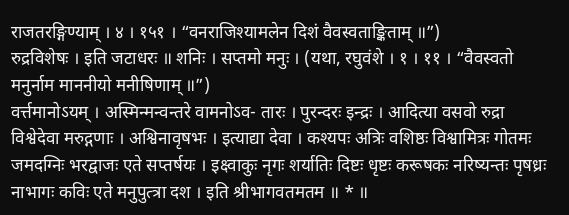राजतरङ्गिण्याम् । ४ । १५१ । “वनराजिश्यामलेन दिशं वैवस्वताङ्किताम् ॥”)
रुद्रविशेषः । इति जटाधरः ॥ शनिः । सप्तमो मनुः । (यथा, रघुवंशे । १ । ११ । “वैवस्वतो मनुर्नाम माननीयो मनीषिणाम् ॥”)
वर्त्तमानोऽयम् । अस्मिन्मन्वन्तरे वामनोऽव- तारः । पुरन्दरः इन्द्रः । आदित्या वसवो रुद्रा विश्वेदेवा मरुद्गणाः । अश्विनावृषभः । इत्याद्या देवा । कश्यपः अत्रिः वशिष्ठः विश्वामित्रः गोतमः जमदग्निः भरद्वाजः एते सप्तर्षयः । इक्ष्वाकुः नृगः शर्यातिः दिष्टः धृष्टः करूषकः नरिष्यन्तः पृषध्रः नाभागः कविः एते मनुपुत्त्रा दश । इति श्रीभागवतमतम ॥ * ॥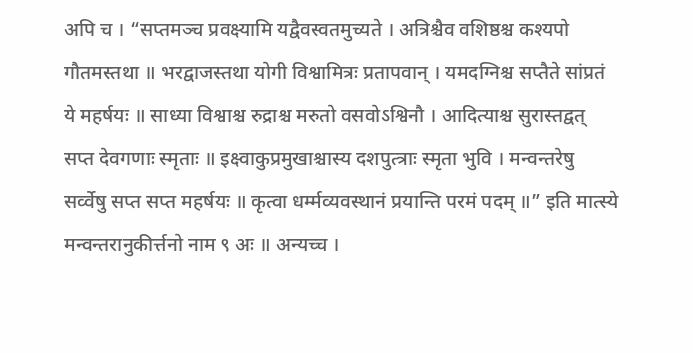अपि च । “सप्तमञ्च प्रवक्ष्यामि यद्वैवस्वतमुच्यते । अत्रिश्चैव वशिष्ठश्च कश्यपो गौतमस्तथा ॥ भरद्वाजस्तथा योगी विश्वामित्रः प्रतापवान् । यमदग्निश्च सप्तैते सांप्रतं ये महर्षयः ॥ साध्या विश्वाश्च रुद्राश्च मरुतो वसवोऽश्विनौ । आदित्याश्च सुरास्तद्वत् सप्त देवगणाः स्मृताः ॥ इक्ष्वाकुप्रमुखाश्चास्य दशपुत्त्राः स्मृता भुवि । मन्वन्तरेषु सर्व्वेषु सप्त सप्त महर्षयः ॥ कृत्वा धर्म्मव्यवस्थानं प्रयान्ति परमं पदम् ॥” इति मात्स्ये मन्वन्तरानुकीर्त्तनो नाम ९ अः ॥ अन्यच्च ।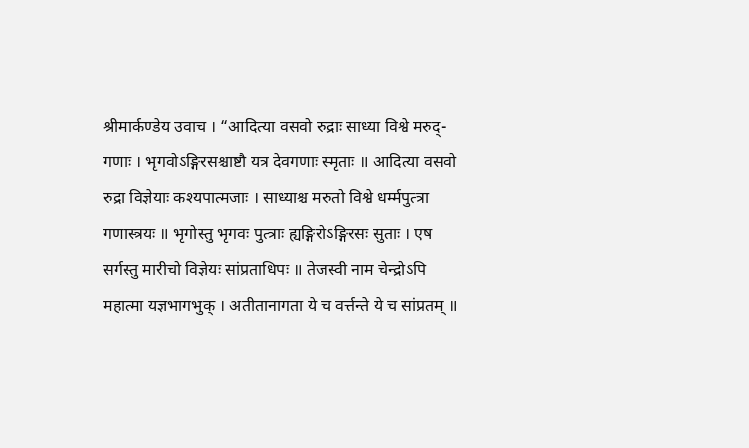श्रीमार्कण्डेय उवाच । “आदित्या वसवो रुद्राः साध्या विश्वे मरुद्- गणाः । भृगवोऽङ्गिरसश्चाष्टौ यत्र देवगणाः स्मृताः ॥ आदित्या वसवो रुद्रा विज्ञेयाः कश्यपात्मजाः । साध्याश्च मरुतो विश्वे धर्म्मपुत्त्रा गणास्त्रयः ॥ भृगोस्तु भृगवः पुत्त्राः ह्यङ्गिरोऽङ्गिरसः सुताः । एष सर्गस्तु मारीचो विज्ञेयः सांप्रताधिपः ॥ तेजस्वी नाम चेन्द्रोऽपि महात्मा यज्ञभागभुक् । अतीतानागता ये च वर्त्तन्ते ये च सांप्रतम् ॥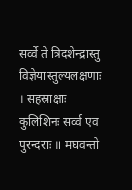सर्व्वे ते त्रिदशेन्द्रास्तु विज्ञेयास्तुल्यलक्षणाः । सहस्राक्षाः कुलिशिनः सर्व्व एव पुरन्दराः ॥ मघवन्तो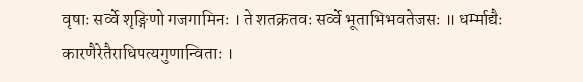वृषाः सर्व्वे शृङ्गिणो गजगामिनः । ते शतक्रतवः सर्व्वे भूताभिभवतेजसः ॥ धर्म्माद्यैः कारणैरेतैराधिपत्यगुणान्विताः ।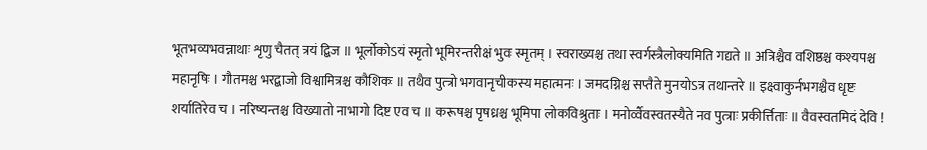भूतभव्यभवन्नाथाः शृणु चैतत् त्रयं द्बिज ॥ भूर्लोकोऽयं स्मृतो भूमिरन्तरीक्षं भुवः स्मृतम् । स्वराख्यश्च तथा स्वर्गस्त्रैलोक्यमिति गद्यते ॥ अत्रिश्चैव वशिष्ठश्च कश्यपश्च महानृषिः । गौतमश्च भरद्बाजो विश्वामित्रश्च कौशिकः ॥ तथैव पुत्त्रो भगवानृचीकस्य महात्मनः । जमदग्निश्च सप्तैते मुनयोऽत्र तथान्तरे ॥ इक्ष्वाकुर्नभगश्चैव धृष्टः शर्यातिरेव च । नरिष्यन्तश्च विख्यातो नाभागो दिष्ट एव च ॥ करूषश्च पृषध्रश्च भूमिपा लोकविश्रुताः । मनोर्व्वैवस्वतस्यैते नव पुत्त्राः प्रकीर्त्तिताः ॥ वैवस्वतमिदं देवि !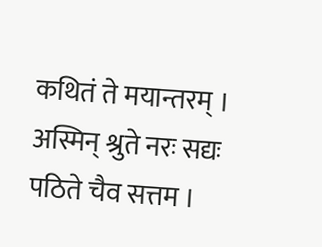कथितं ते मयान्तरम् । अस्मिन् श्रुते नरः सद्यः पठिते चैव सत्तम ।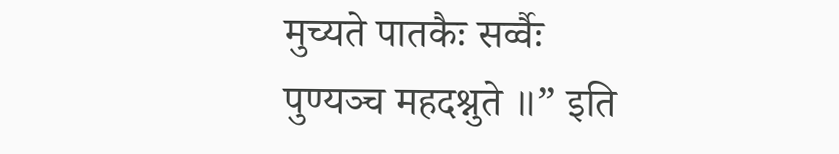मुच्यते पातकैः सर्व्वैः पुण्यञ्च महदश्नुते ॥” इति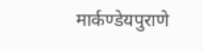मार्कण्डेयपुराणे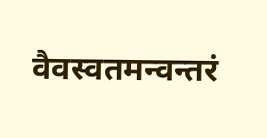वैवस्वतमन्वन्तरं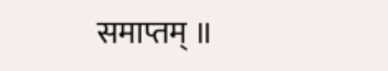समाप्तम् ॥